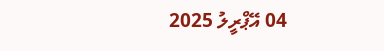04 އޭޕްރީލު 2025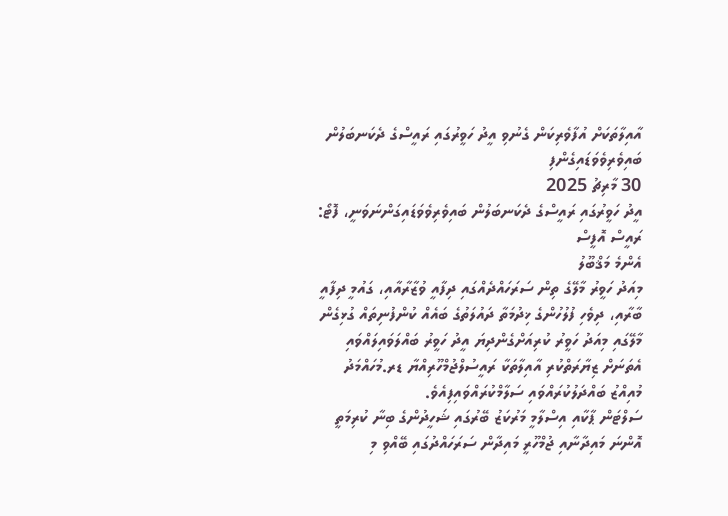އާއިލާތަކަށް އުފާވެރިކަން ގެނުވި އީދު ހަވީރުގައި ރައީސްގެ ދެކަނބަލުން ބައިވެރިވެވަޑައިގެންފި
30 މާރިޗު 2025
އީދު ހަވީރުގައި ރައީސްގެ ދެކަނބަލުން ބައިވެރިވެވަޑައިގަންނަވަނީ، ފޮޓޯ: ރައީސް އޮފީސް
އެންމެ މަޤްބޫލު
މިއަދު ހަވީރު މާލޭގެ ތިން ސަރަހައްދެއްގައި ދިފާއީ ވުޒާރާއާއި، ގައުމީ ދިފާއީ ބާރާއި، ދިވެހި ފުލުހުންގެ ޚިދުމަތާ ދައުލަތުގެ ބައެއް ކުންފުނިތައް ގުޅިގެން މާލޭގައި މިއަދު ހަވީރު ކުރިއަށްގެންދިޔަ އީދު ހަވީރު ބައްލަވައިލައްވައި އެތަނަށް ޒިޔާރަތްކުރި އާއިލާތަކާ ރައީސުލްޖުމްހޫރިއްޔާ ޑރ.މުހައްމަދު މުއިއްޒު ބައްދަލުކުރައްވައި ސަލާމްކުރައްވައިފިއެވެ.
ސަލްޓަން ޕާކާއި އިސްލާމީ މަރުކަޒު ބޭރުގައި ޝަހީދުންގެ ބިނާ ކުރިމަތީ އޮންނަ މައިދާނާއި ޖުމްހޫރީ މައިދާން ސަރަހައްދުގައި ބޭއްވި މި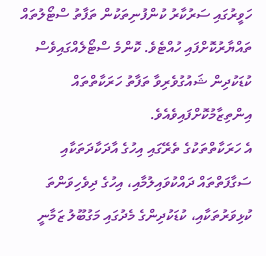ހަވީރުގައި ސަރުކާރު ކުންފުނިތަކުން ތަފާތު ސްޓޯލުތައް ތައްޔާރުކޮށްފައި ހުއްޓެވެ. ކޮންމެ ސްޓޯލެއްގައިވެސް ކުޑަކުދިން ޝައުގުވެރިވާ ތަފާތު ހަރަކާތްތައް އިންތިޒާމުކޮށްފައިވެއެވެ.
އެ ހަރަކާތްތަކުގެ ތެރޭގައި އިހުގެ އާދަކާދަތަކާއި ސަގާފަތްތައް ދައްކުވައިލުމާއި، އިހުގެ ދިވެހިވަންތަ ކުޅިވަރުތަކާއި، ކުޑަކުދިންގެ މެދުގައި މަގުބޫލު ޒަމާނީ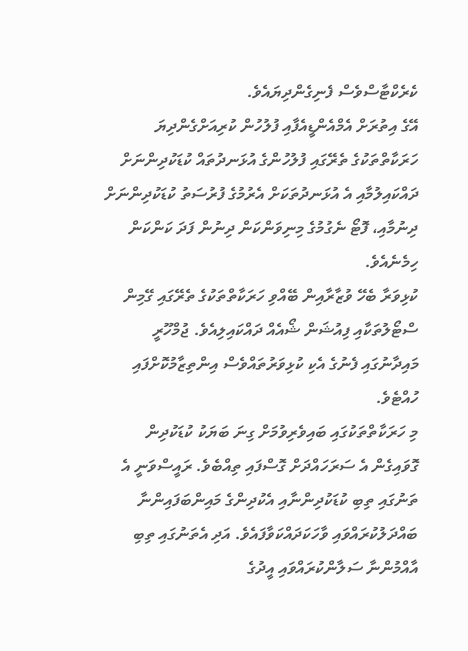ކެރެކްޓާސްވެސް ފެނިގެންދިޔައެވެ.
އޭގެ އިތުރަށް އެމްއެންޑީއެފާއި ފުލުހުން ކުރިއަށްގެންދިޔަ ހަރަކާތްތަކުގެ ތެރޭގައި ފުލުހުންގެ އުޅަނދުތައް ކުޑަކުދިންނަށް ދައްކައިލުމާއި އެ އުޅަނދުތަކަށް އެރުމުގެ ފުރުސަތު ކުޑަކުދިންނަށް ދިނުމާއި، ފޮޓޯ ނެގުމުގެ މިނިވަންކަން ދިނުން ފަދަ ކަންކަން ހިމެނެއެވެ.
ކުޅިވަރާ ބެހޭ ވުޒާރާއިން ބޭއްވި ހަރަކާތްތަކުގެ ތެރޭގައި ގޭމިން ސްޓޯލުތަކާއި ފިއުޝަން ޝޯއެއް ދައްކައިލިއެވެ. ޖުމްހޫރީ މައިދާނުގައި ފެނުގެ އެކި ކުޅިވަރުތައްވެސް އިންތިޒާމުކޮށްފައި ހުއްޓެވެ.
މި ހަރަކާތްތަކުގައި ބައިވެރިވުމަށް ގިނަ ބަޔަކު ކުޑަކުދިން ގޮވައިގެން އެ ސަރަހައްދަށް ގޮސްފައި ތިއްބެވެ. ރައީސްވަނީ އެ ތަނުގައި ތިބި ކުޑަކުދިންނާއި އެކުދިންގެ މައިންބަފައިންނާ ބައްދަލުކުރައްވައި ވާހަކަދައްކަވާފައެވެ. އަދި އެތަނުގައި ތިބި އާއްމުންނާ ސަލާންކުރައްވައި އީދުގެ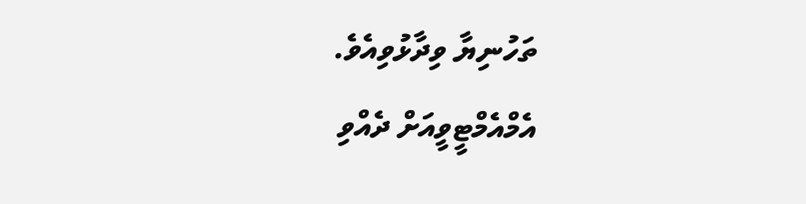ތަހުނިޔާ ވިދާޅުވިއެވެ.
އެމްއެމްޓީވީއަށް ދެއްވި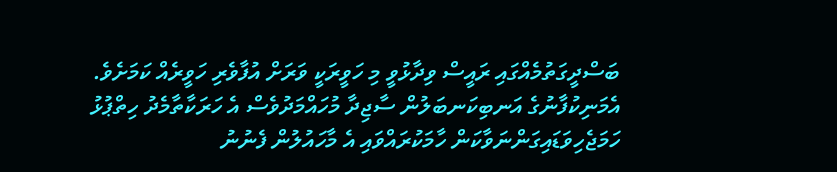ބަސްދީގަތުމެއްގައި ރައީސް ވިދާޅުވީ މި ހަވީރަކީ ވަރަށް އުފާވެރި ހަވީރެއް ކަމަށެވެ. އެމަނިކުފާނުގެ އަނބިކަނބަލުން ސާޖިދާ މުހައްމަދުވެސް އެ ހަރަކާތާމެދު ހިތްޕުޅު ހަމަޖެހިވަޑައިގަންނަވާކަން ހާމަކުރައްވައި އެ މާހައުލުން ފެނުނު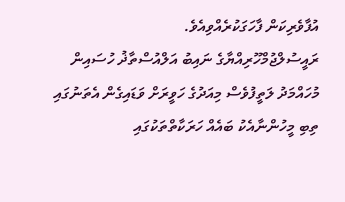އުފާވެރިކަން ފާހަގަކުރެއްވިއެވެ.
ރައީސުލްޖުމްހޫރިއްޔާގެ ނައިބު އަލްއުސްތާޛު ހުސައިން މުހައްމަދު ލަތީފުވެސް މިއަދުގެ ހަވީރަށް ވަޑައިގެން އެތަނުގައި ތިބި މީހުންނާއެކު ބައެއް ހަރަކާތްތަކުގައި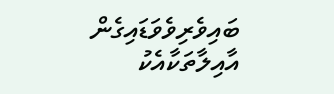ބައިވެރިވެވަޑައިގެން އާއިލާތަކާއެކު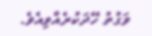ވަގުތު ހޭދަކުރެއްވިއެވެ.